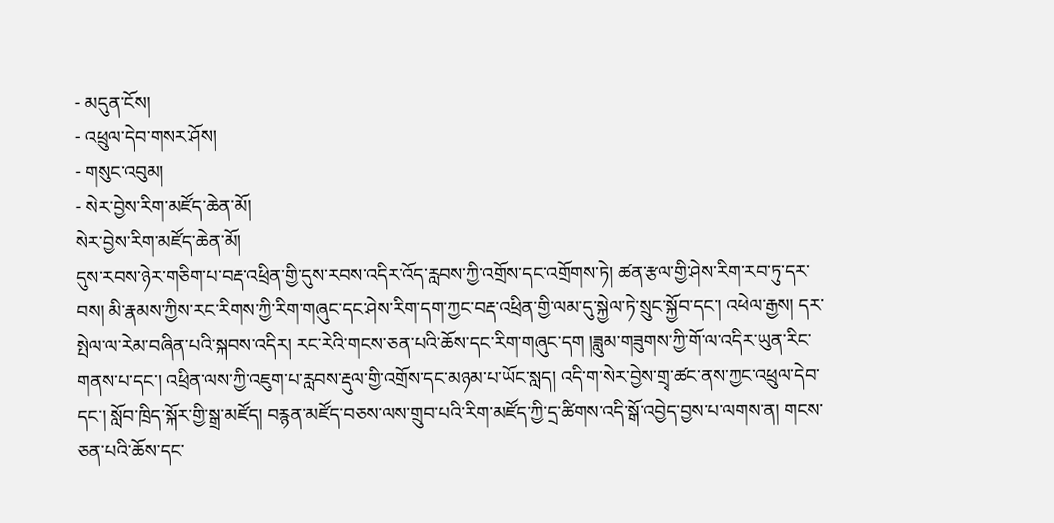- མདུན་ངོས།
- འཕྲུལ་དེབ་གསར་ཤོས།
- གསུང་འབུམ།
- སེར་བྱེས་རིག་མཛོད་ཆེན་མོ།
སེར་བྱེས་རིག་མཛོད་ཆེན་མོ།
དུས་རབས་ཉེར་གཅིག་པ་བརྡ་འཕྲིན་གྱི་དུས་རབས་འདིར་འོད་རླབས་ཀྱི་འགྲོས་དང་འགྲོགས་ཏེ། ཚན་རྩལ་གྱི་ཤེས་རིག་རབ་ཏུ་དར་བས། མི་རྣམས་ཀྱིས་རང་རིགས་ཀྱི་རིག་གཞུང་དང་ཤེས་རིག་དག་ཀྱང་བརྡ་འཕྲིན་གྱི་ལམ་དུ་སྐྱེལ་ཏེ་སྲུང་སྐྱོབ་དང་། འཕེལ་རྒྱས། དར་སྤེལ་ལ་རེམ་བཞིན་པའི་སྐབས་འདིར། རང་རེའི་གངས་ཅན་པའི་ཆོས་དང་རིག་གཞུང་དག །ཟླུམ་གཟུགས་ཀྱི་གོ་ལ་འདིར་ཡུན་རིང་གནས་པ་དང་། འཕྲིན་ལས་ཀྱི་འཇུག་པ་རླབས་རྡུལ་གྱི་འགྲོས་དང་མཉམ་པ་ཡོང་སླད། འདི་ག་སེར་བྱེས་གྲྭ་ཚང་ནས་ཀྱང་འཕྲུལ་དེབ་དང་། སློབ་ཁྲིད་སྐོར་གྱི་སྒྲ་མཛོད། བརྙན་མཛོད་བཅས་ལས་གྲུབ་པའི་རིག་མཛོད་ཀྱི་དྲ་ཚིགས་འདི་སྒོ་འབྱེད་བྱས་པ་ལགས་ན། གངས་ཅན་པའི་ཆོས་དང་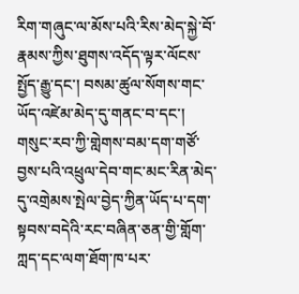རིག་གཞུང་ལ་མོས་པའི་རིས་མེད་སྐྱེ་བོ་རྣམས་ཀྱིས་ཐུགས་འདོད་ལྟར་ལོངས་སྤྱོད་རྒྱུ་དང་། བསམ་ཚུལ་སོགས་གང་ཡོད་འཛེམ་མེད་དུ་གནང་བ་དང་། གསུང་རབ་ཀྱི་གླེགས་བམ་དག་གཙོ་བྱས་པའི་འཕྲུལ་དེབ་གང་མང་རིན་མེད་དུ་འགྲེམས་སྤེལ་བྱེད་ཀྱིན་ཡོད་པ་དག་སྟབས་བདེའི་རང་བཞིན་ཅན་གྱི་གློག་ཀླད་དང་ལག་ཐོག་ཁ་པར་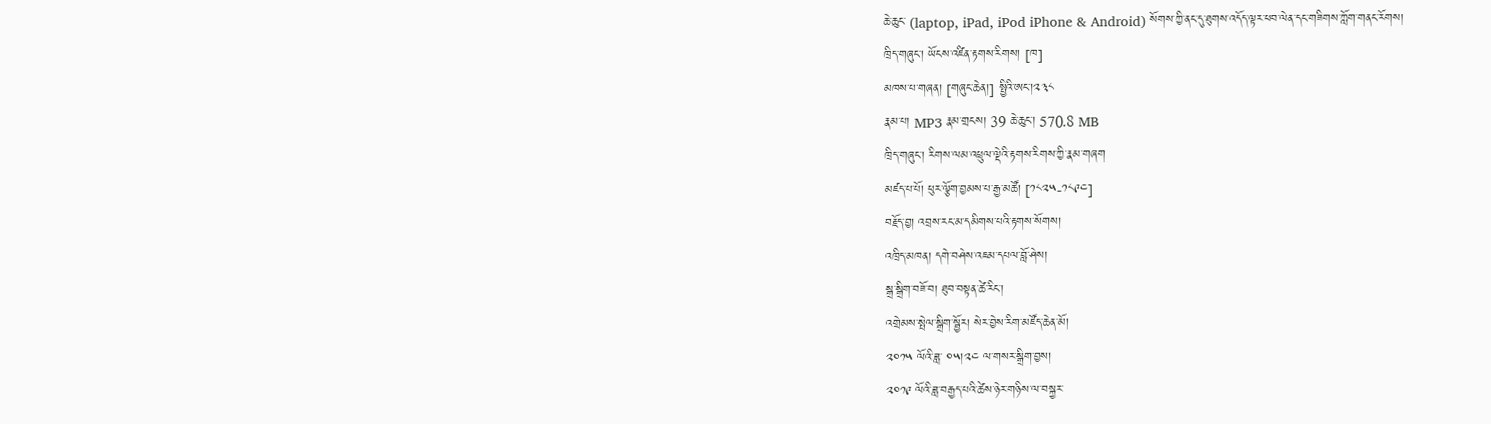ཆེ་ཆུང་ (laptop, iPad, iPod iPhone & Android) སོགས་ཀྱི་ནང་དུ་ཐུགས་འདོད་ལྟར་ཕབ་ལེན་དང་གཟིགས་ཀློག་གནང་རོགས།
ཁྲིད་གཞུང་། ཡོངས་འཛིན་རྟགས་རིགས། [ཁ]
མཁས་པ་གཞན། [གཞུང་ཆེན།] སྤྱིའི་ཨང་།༢༣༨
རྣམ་པ། MP3 རྣམ་གྲངས། 39 ཆེ་ཆུང་། 570.8 MB
ཁྲིད་གཞུང་། རིགས་ལམ་འཕྲུལ་ལྡེའི་རྟགས་རིགས་ཀྱི་རྣམ་གཞག
མཛད་པ་པོ། ཕུར་ལྕོག་བྱམས་པ་རྒྱ་མཚོ། [༡༨༢༥-༡༨༩༤]
བརྗོད་བྱ། འབྲས་རང་མ་དམིགས་པའི་རྟགས་སོགས།
འཁྲིད་མཁན། དགེ་བཤེས་འཇམ་དཔལ་བློ་ཤེས།
སྒྲ་སྒྲིག་བཟོ་བ། ཐུབ་བསྟན་ཚེ་རིང་།
འགྲེམས་སྤེལ་སྒྲིག་སྦྱོར། སེར་བྱེས་རིག་མཛོད་ཆེན་མོ།
༢༠༡༥ ལོའི་ཟླ་ ༠༥།༢༤ ལ་གསར་སྒྲིག་བྱས།
༢༠༡༩ ལོའི་ཟླ་བརྒྱད་པའི་ཚེས་ཉེར་གཉིས་ལ་བསྐྱར་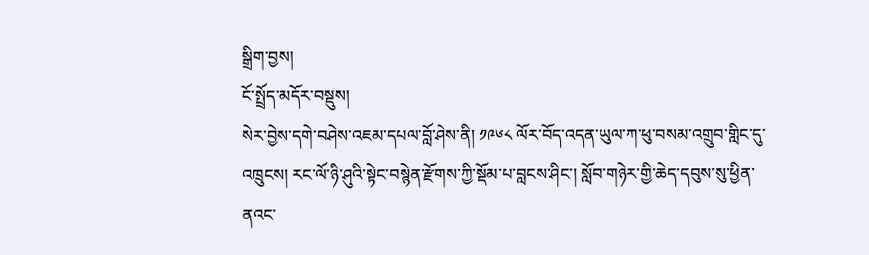སྒྲིག་བྱས།
ངོ་སྤྲོད་མདོར་བསྡུས།
སེར་བྱེས་དགེ་བཤེས་འཇམ་དཔལ་བློ་ཤེས་ནི། ༡༩༦༨ ལོར་བོད་འདན་ཡུལ་ཀ་ཕུ་བསམ་འགྲུབ་གླིང་དུ་འཁྲུངས། རང་ལོ་ཉི་ཤུའི་སྟེང་བསྙེན་རྫོགས་ཀྱི་སྡོམ་པ་བླངས་ཤིང་། སློབ་གཉེར་གྱི་ཆེད་དབུས་སུ་ཕྱིན་ནའང་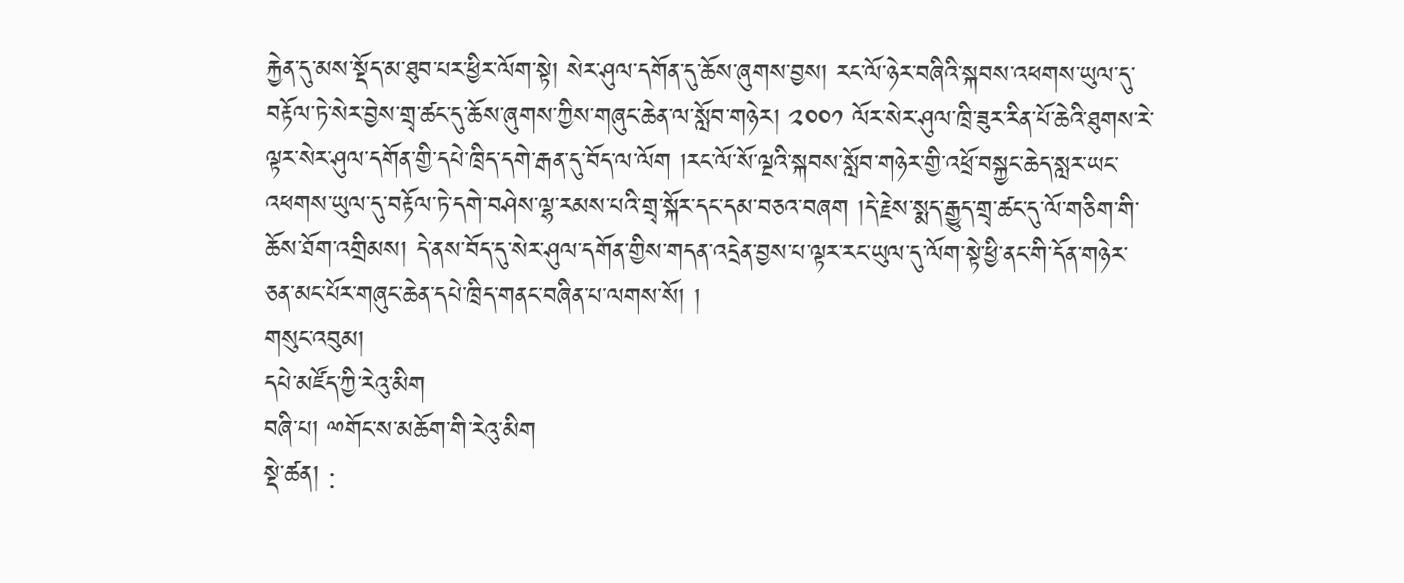རྐྱེན་དུ་མས་སྡོད་མ་ཐུབ་པར་ཕྱིར་ལོག་སྟེ། སེར་ཤུལ་དགོན་དུ་ཆོས་ཞུགས་བྱས། རང་ལོ་ཉེར་བཞིའི་སྐབས་འཕགས་ཡུལ་དུ་བརྟོལ་ཏེ་སེར་བྱེས་གྲྭ་ཚང་དུ་ཆོས་ཞུགས་ཀྱིས་གཞུང་ཆེན་ལ་སློབ་གཉེར། ༢༠༠༡ ལོར་སེར་ཤུལ་ཁྲི་ཟུར་རིན་པོ་ཆེའི་ཐུགས་རེ་ལྟར་སེར་ཤུལ་དགོན་གྱི་དཔེ་ཁྲིད་དགེ་རྒན་དུ་བོད་ལ་ལོག །རང་ལོ་སོ་ལྔའི་སྐབས་སློབ་གཉེར་གྱི་འཕྲོ་བསྐྱང་ཆེད་སླར་ཡང་འཕགས་ཡུལ་དུ་བརྟོལ་ཏེ་དགེ་བཤེས་ལྷ་རམས་པའི་གྲྭ་སྐོར་དང་དམ་བཅའ་བཞག །དེ་རྗེས་སྨད་རྒྱུད་གྲྭ་ཚང་དུ་ལོ་གཅིག་གི་ཆོས་ཐོག་འགྲིམས། དེ་ནས་བོད་དུ་སེར་ཤུལ་དགོན་གྱིས་གདན་འདྲེན་བྱས་པ་ལྟར་རང་ཡུལ་དུ་ལོག་སྟེ་ཕྱི་ནང་གི་དོན་གཉེར་ཅན་མང་པོར་གཞུང་ཆེན་དཔེ་ཁྲིད་གནང་བཞིན་པ་ལགས་སོ། །
གསུང་འབུམ།
དཔེ་མཛོད་ཀྱི་རེའུ་མིག
བཞི་པ། ྋགོང་ས་མཆོག་གི་རེའུ་མིག
སྡེ་ཚན། :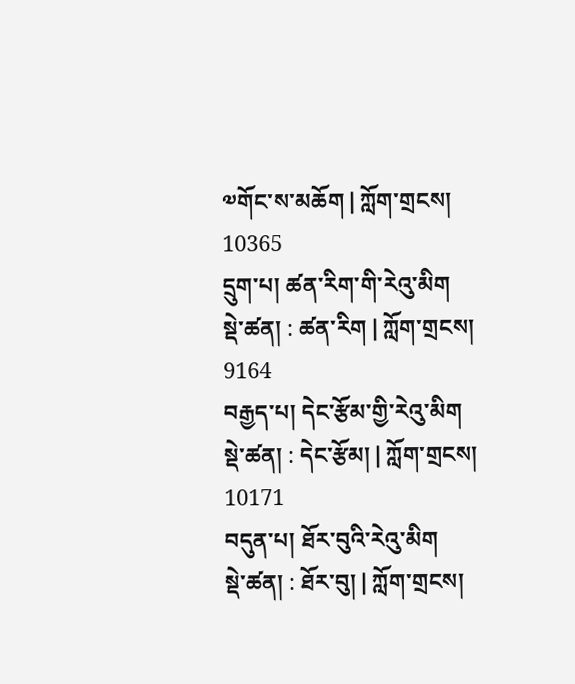༧གོང་ས་མཆོག | ཀློག་གྲངས། 10365
དྲུག་པ། ཚན་རིག་གི་རེའུ་མིག
སྡེ་ཚན། : ཚན་རིག | ཀློག་གྲངས། 9164
བརྒྱད་པ། དེང་རྩོམ་གྱི་རེའུ་མིག
སྡེ་ཚན། : དེང་རྩོམ། | ཀློག་གྲངས། 10171
བདུན་པ། ཐོར་བུའི་རེའུ་མིག
སྡེ་ཚན། : ཐོར་བུ། | ཀློག་གྲངས།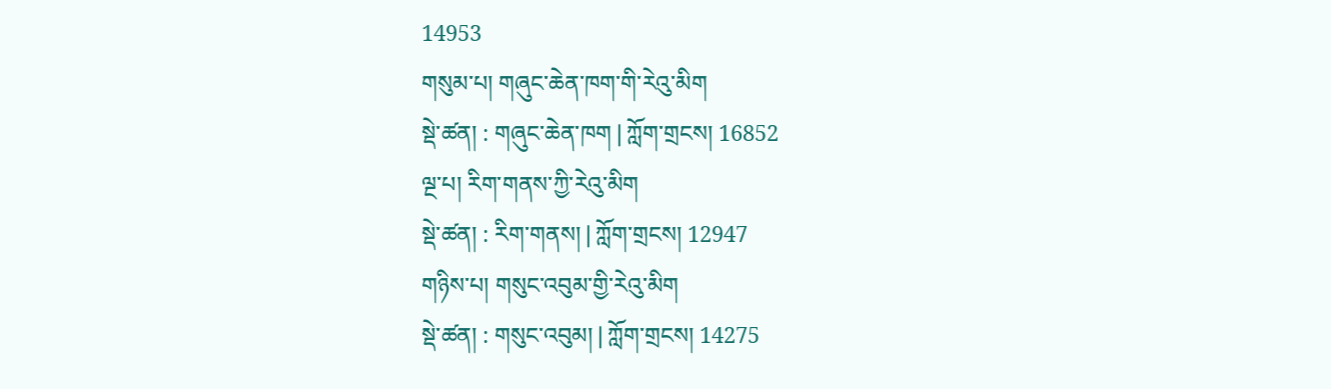14953
གསུམ་པ། གཞུང་ཆེན་ཁག་གི་རེའུ་མིག
སྡེ་ཚན། : གཞུང་ཆེན་ཁག | ཀློག་གྲངས། 16852
ལྔ་པ། རིག་གནས་ཀྱི་རེའུ་མིག
སྡེ་ཚན། : རིག་གནས། | ཀློག་གྲངས། 12947
གཉིས་པ། གསུང་འབུམ་གྱི་རེའུ་མིག
སྡེ་ཚན། : གསུང་འབུམ། | ཀློག་གྲངས། 14275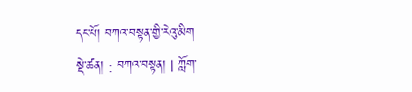དང་པོ། བཀའ་བསྟན་གྱི་རེའུ་མིག
སྡེ་ཚན། : བཀའ་བསྟན། | ཀློག་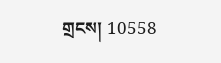གྲངས། 10558